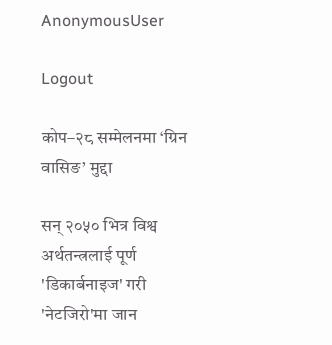AnonymousUser

Logout

कोप–२८ सम्मेलनमा ‘ग्रिन वासिङ’ मुद्दा

सन् २०५० भित्र विश्व अर्थतन्त्रलाई पूर्ण 'डिकार्बनाइज' गरी 'नेटजिरो'मा जान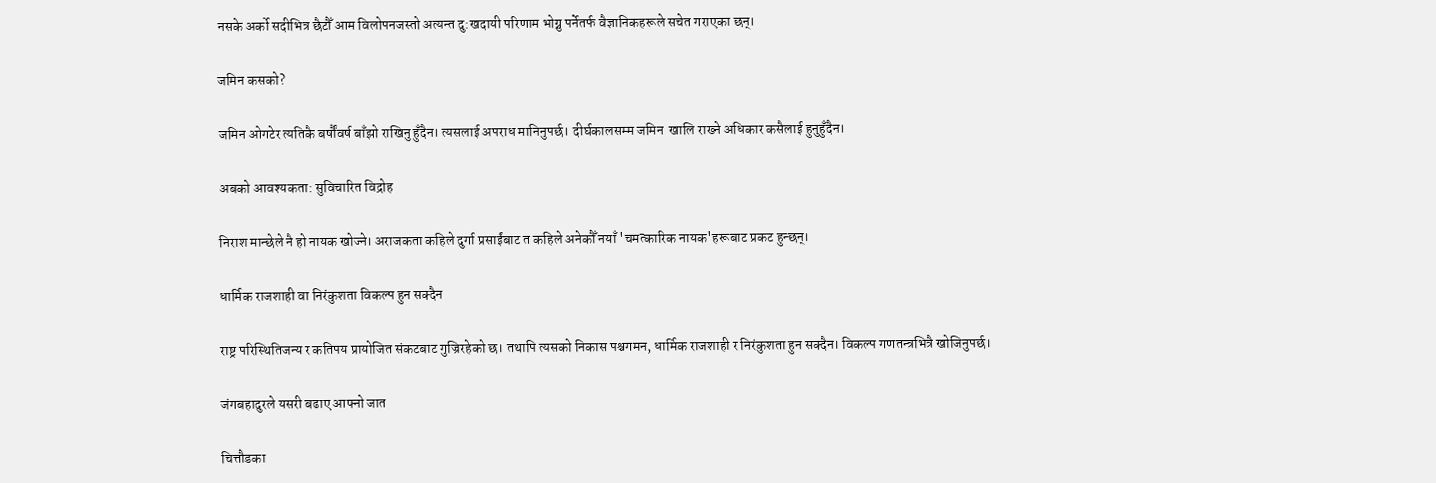नसके अर्को सदीभित्र छैटौँ आम विलोपनजस्तो अत्यन्त दु:खदायी परिणाम भोग्नु पर्नेतर्फ वैज्ञानिकहरूले सचेत गराएका छन्।

जमिन कसको?

जमिन ओगटेर त्यतिकै बर्षौंवर्ष बाँझो राखिनु हुँदैन। त्यसलाई अपराध मानिनुपर्छ। दीर्घकालसम्म जमिन  खालि राख्ने अधिकार कसैलाई हुनुहुँदैन।

अबको आवश्यकता: सुविचारित विद्रोह

निराश मान्छेले नै हो नायक खोज्ने। अराजकता कहिले दुर्गा प्रसाईंबाट त कहिले अनेकौँ नयाँ 'चमत्कारिक नायक'हरूबाट प्रकट हुन्छन्।

धार्मिक राजशाही वा निरंकुशता विकल्प हुन सक्दैन

राष्ट्र परिस्थितिजन्य र कतिपय प्रायोजित संकटबाट गुज्रिरहेको छ। तथापि त्यसको निकास पश्चगमन, धार्मिक राजशाही र निरंकुशता हुन सक्दैन। विकल्प गणतन्त्रभित्रै खोजिनुपर्छ।

जंगबहादुरले यसरी बढाए आफ्नो जात

चित्तौडका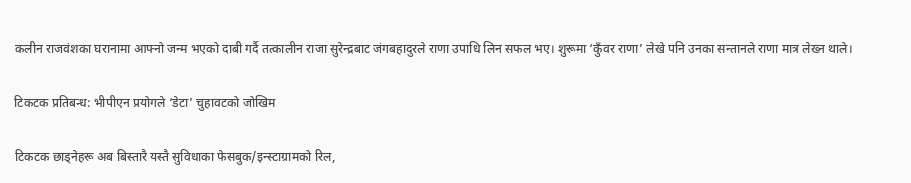कलीन राजवंशका घरानामा आफ्नो जन्म भएको दाबी गर्दै तत्कालीन राजा सुरेन्द्रबाट जंगबहादुरले राणा उपाधि लिन सफल भए। शुरूमा ‘कुँवर राणा’ लेखे पनि उनका सन्तानले राणा मात्र लेख्न थाले।

टिकटक प्रतिबन्ध: भीपीएन प्रयोगले ‘डेटा’ चुहावटको जोखिम

टिकटक छाड्नेहरू अब बिस्तारै यस्तै सुविधाका फेसबुक/इन्स्टाग्रामको रिल,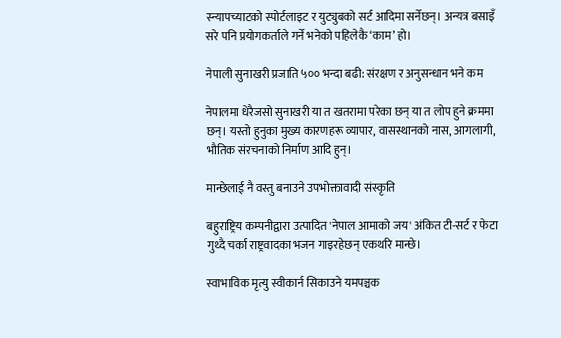स्न्यापच्याटको स्पोर्टलाइट र युट्युबको सर्ट आदिमा सर्नेछन्। अन्यत्र बसाइँ सरे पनि प्रयोगकर्ताले गर्ने भनेको पहिलेकै ‘काम’ हो।

नेपाली सुनाखरी प्रजाति ५०० भन्दा बढी: संरक्षण र अनुसन्धान भने कम

नेपालमा धेरैजसो सुनाखरी या त खतरामा परेका छन् या त लोप हुने क्रममा छन्। यस्तो हुनुका मुख्य कारणहरू व्यापार, वासस्थानको नास, आगलागी, भौतिक संरचनाको निर्माण आदि हुन्।

मान्छेलाई नै वस्तु बनाउने उपभोक्तावादी संस्कृति

बहुराष्ट्रिय कम्पनीद्वारा उत्पादित 'नेपाल आमाको जय' अंकित टी-सर्ट र फेटा गुथ्दै चर्का राष्ट्रवादका भजन गाइरहेछन् एकथरि मान्छे।

स्वाभाविक मृत्यु स्वीकार्न सिकाउने यमपञ्चक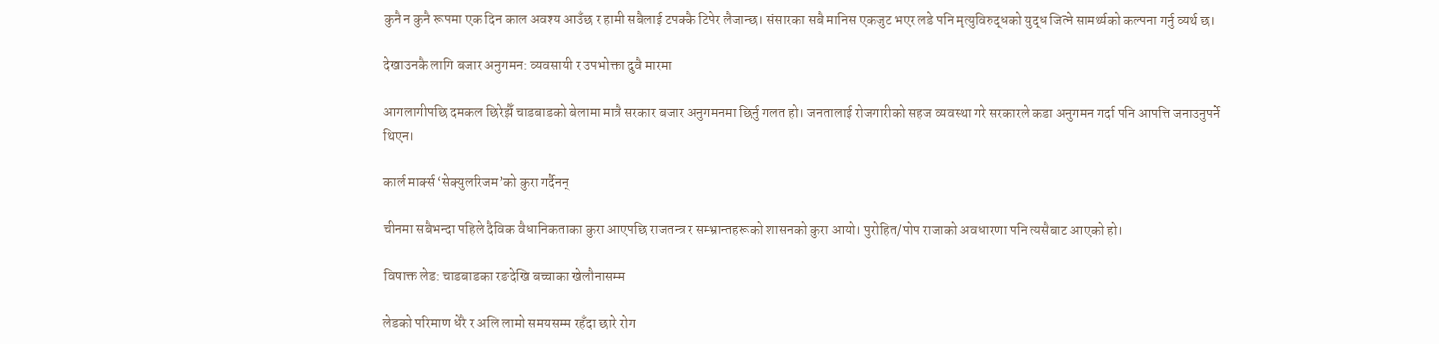कुनै न कुनै रूपमा एक दिन काल अवश्य आउँछ र हामी सबैलाई टपक्कै टिपेर लैजान्छ। संसारका सबै मानिस एकजुट भएर लडे पनि मृत्युविरुद्धको युद्ध जित्ने सामर्थ्यको कल्पना गर्नु व्यर्थ छ।

देखाउनकै लागि बजार अनुगमन: व्यवसायी र उपभोक्ता दुवै मारमा

आगलागीपछि दमकल छिरेझैँ चाडबाडको बेलामा मात्रै सरकार बजार अनुगमनमा छिर्नु गलत हो। जनतालाई रोजगारीको सहज व्यवस्था गरे सरकारले कडा अनुगमन गर्दा पनि आपत्ति जनाउनुपर्ने थिएन।

कार्ल मार्क्स ‘सेक्युलरिजम’को कुरा गर्दैनन्

चीनमा सबैभन्दा पहिले दैविक वैधानिकताका कुरा आएपछि राजतन्त्र र सम्भ्रान्तहरूको शासनको कुरा आयो। पुरोहित/पोप राजाको अवधारणा पनि त्यसैबाट आएको हो।

विषाक्त लेड: चाडबाडका रङदेखि बच्चाका खेलौनासम्म

लेडको परिमाण धेरै र अलि लामो समयसम्म रहँदा छारे रोग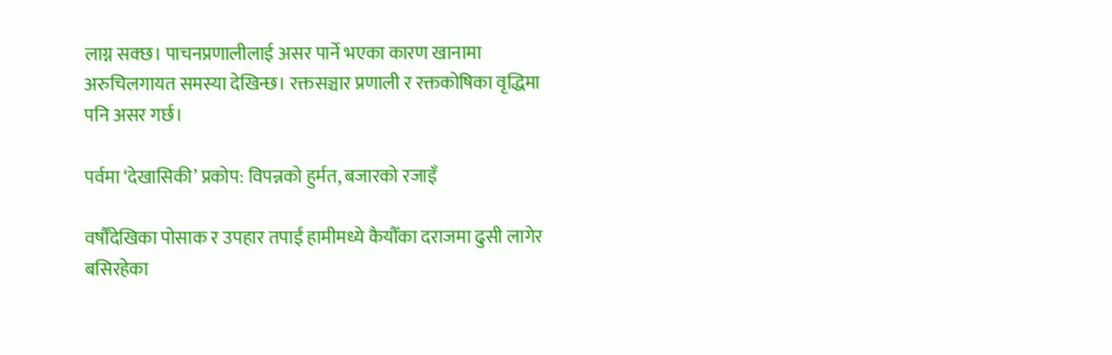लाग्न सक्छ। पाचनप्रणालीलाई असर पार्ने भएका कारण खानामा अरुचिलगायत समस्या देखिन्छ। रक्तसञ्चार प्रणाली र रक्तकोषिका वृद्धिमा पनि असर गर्छ।

पर्वमा ‘देखासिकी’ प्रकोप: विपन्नको हुर्मत, बजारको रजाइँ

वर्षौँदेखिका पोसाक र उपहार तपाईं हामीमध्ये कैयौँका दराजमा ढुसी लागेर बसिरहेका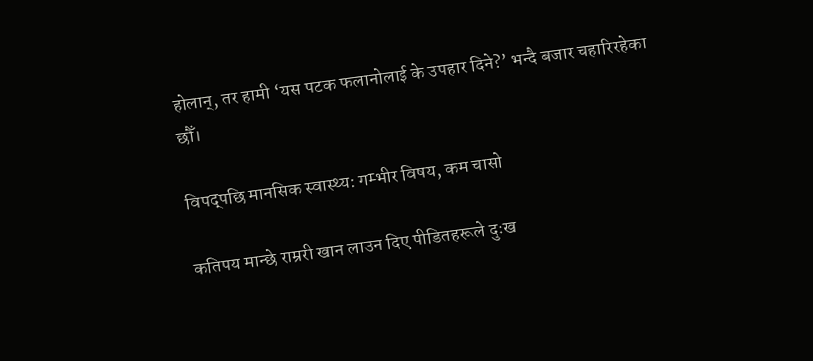होलान्, तर हामी ‘यस पटक फलानोलाई के उपहार दिने?’ भन्दै बजार चहारिरहेका छौँ।

विपद्‍पछि मानसिक स्वास्थ्य: गम्भीर विषय, कम चासो

कतिपय मान्छे राम्ररी खान लाउन दिए पीडितहरूले दुःख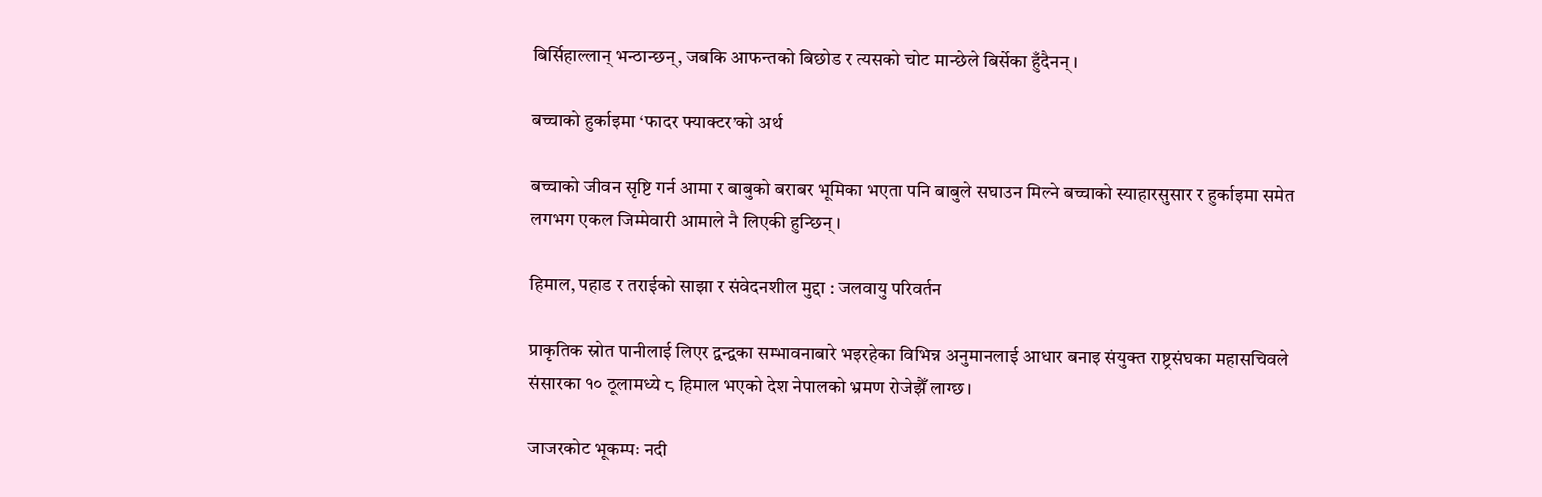बिर्सिहाल्लान् भन्ठान्छन्, जबकि आफन्तको बिछोड र त्यसको चोट मान्छेले बिर्सेका हुँदैनन्।

बच्चाको हुर्काइमा ‘फादर फ्याक्टर’को अर्थ

बच्चाको जीवन सृष्टि गर्न आमा र बाबुको बराबर भूमिका भएता पनि बाबुले सघाउन मिल्ने बच्चाको स्याहारसुसार र हुर्काइमा समेत लगभग एकल जिम्मेवारी आमाले नै लिएकी हुन्छिन्।

हिमाल, पहाड र तराईको साझा र संवेदनशील मुद्दा : जलवायु परिवर्तन

प्राकृतिक स्रोत पानीलाई लिएर द्वन्द्वका सम्भावनाबारे भइरहेका विभिन्न अनुमानलाई आधार बनाइ संयुक्त राष्ट्रसंघका महासचिवले संसारका १० ठूलामध्ये ८ हिमाल भएको देश नेपालको भ्रमण रोजेझैँ लाग्छ।

जाजरकोट भूकम्पः नदी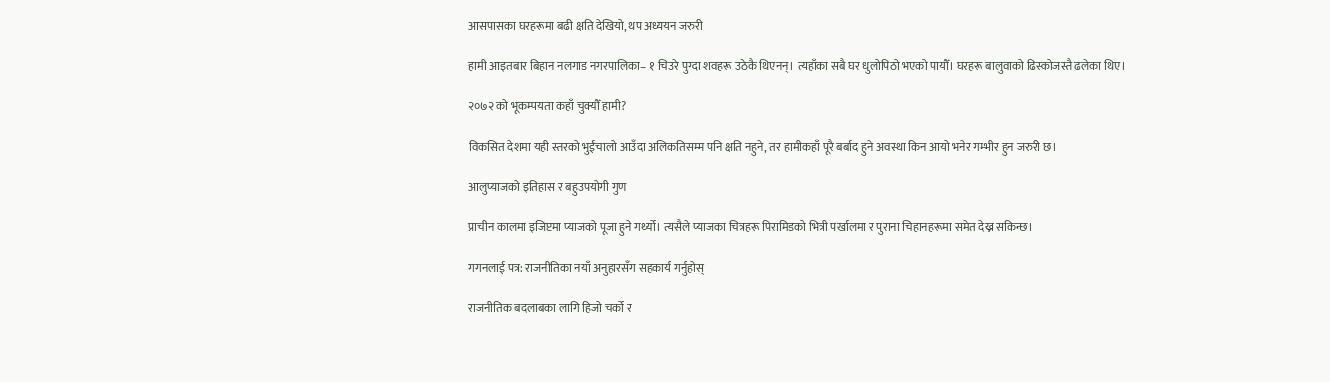आसपासका घरहरूमा बढी क्षति देखियो, थप अध्ययन जरुरी

हामी आइतबार बिहान नलगाड नगरपालिका– १ चिउरे पुग्दा शवहरू उठेकै थिएनन्। त्यहाँका सबै घर धुलोपिठो भएको पायौँ। घरहरू बालुवाको ढिस्कोजस्तै ढलेका थिए।

२०७२ को भूकम्पयता कहाँ चुक्यौँ हामी?

विकसित देशमा यही स्तरको भुईंचालो आउँदा अलिकतिसम्म पनि क्षति नहुने, तर हामीकहाँ पूरै बर्बाद हुने अवस्था किन आयो भनेर गम्भीर हुन जरुरी छ।

आलुप्याजको इतिहास र बहुउपयोगी गुण

प्राचीन कालमा इजिप्टमा प्याजको पूजा हुने गर्थ्यो। त्यसैले प्याजका चित्रहरू पिरामिडको भित्री पर्खालमा र पुराना चिहानहरूमा समेत देख्न सकिन्छ।

गगनलाई पत्र: राजनीतिका नयाँ अनुहारसँग सहकार्य गर्नुहोस्

राजनीतिक बदलाबका लागि हिजो चर्को र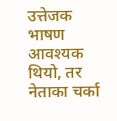उत्तेजक भाषण आवश्यक थियो, तर नेताका चर्का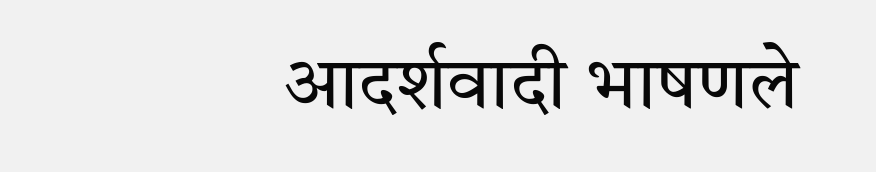आदर्शवादी भाषणले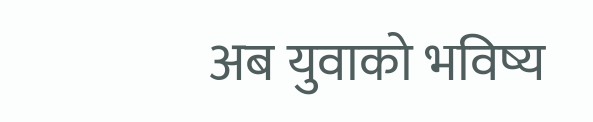अब युवाको भविष्य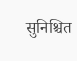सुनिश्चित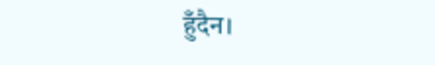हुँदैन।